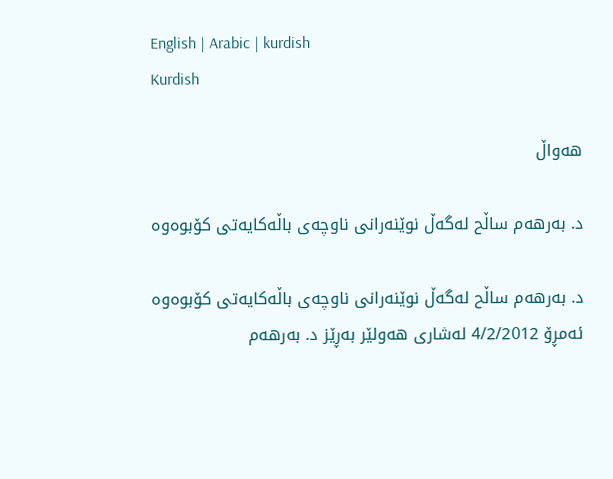English | Arabic | kurdish
Kurdish

هه‌واڵ

د. به‌رهه‌م ساڵح له‌گه‌ڵ نوێنه‌رانی ناوچه‌ی باڵه‌كایه‌تی كۆبوه‌وه‌

د. به‌رهه‌م ساڵح له‌گه‌ڵ نوێنه‌رانی ناوچه‌ی باڵه‌كایه‌تی كۆبوه‌وه‌
ئه‌مڕۆ 4/2/2012 له‌شاری هه‌ولێر به‌ڕێز د. به‌رهه‌م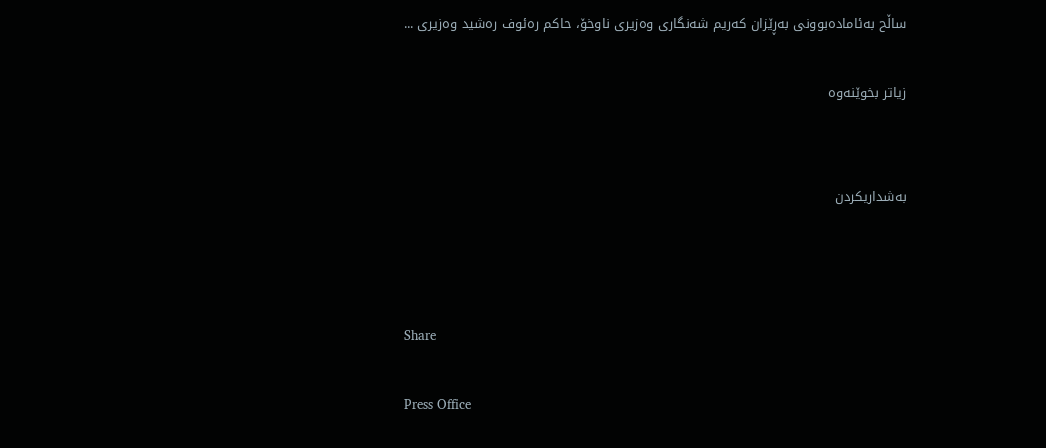ساڵح به‌ئاماده‌بوونی به‌ڕێزان كه‌ریم شه‌نگاری وه‌زیری ناوخۆ، حاكم ره‌ئوف ره‌شید وه‌زیری ...

زیاتر بخوێنه‌وه‌‌


به‌شداریكردن



Share

Press Office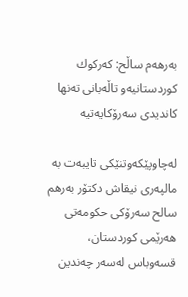به‌رهه‌م ساڵح: كه‌ركوك كوردستانیه‌‌و تاڵه‌بانی‌ ته‌نها كاندیدی‌ سه‌رۆكایه‌تیه‌

له‌چاوپێكه‌وتنێكی‌ تایبه‌ت‌ به مالپه‌رى نیقاش دكتۆر به‌رهم سالح سه‌رۆكی‌ حكومه‌تی‌ هه‌رێمی‌ كوردستان، قسه‌‌وباس له‌سه‌ر چه‌ندین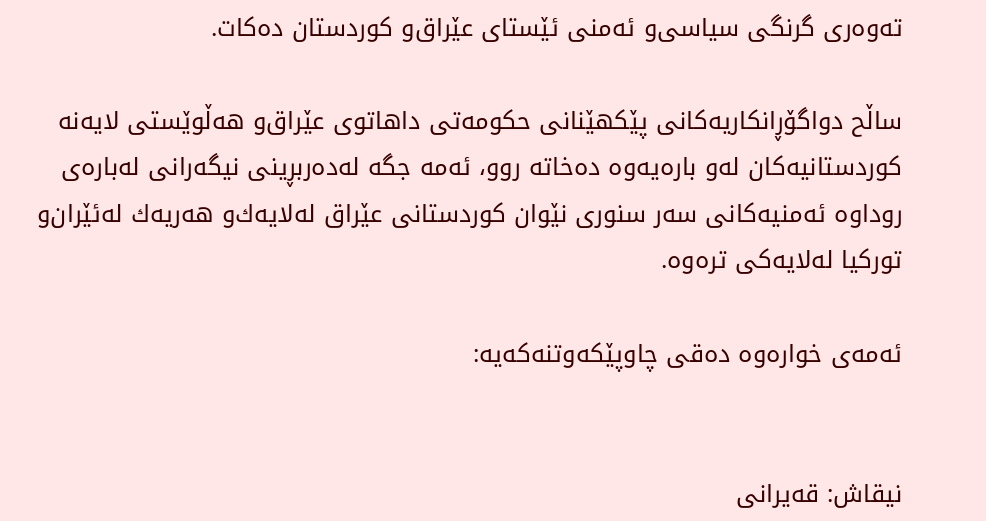ته‌وه‌ری‌ گرنگی‌ سیاسی‌‌و ئه‌منی‌ ئێستای‌ عێراق‌و كوردستان ده‌كات.

ساڵح دواگۆڕانكاریه‌كانی‌ پێكهێنانی‌ حكومه‌تی‌ داهاتوی‌ عێراق‌و هه‌ڵوێستی‌ لایه‌نه‌ كوردستانیه‌كان له‌و باره‌یه‌وه‌ ده‌خاته‌ روو، ئه‌مه‌ جگه‌ له‌ده‌ربڕینی‌ نیگه‌رانی‌ له‌باره‌ی‌ روداوه‌ ئه‌منیه‌كانی‌ سه‌ر سنوری‌ نێوان كوردستانی‌ عێراق له‌لایه‌ك‌و هه‌ریه‌ك له‌ئێران‌و توركیا له‌لایه‌كی‌ تره‌وه‌.

ئه‌مه‌ی‌ خواره‌وه‌ ده‌قی چاوپێكه‌وتنه‌كه‌یه:


نیقاش: قه‌یرانی‌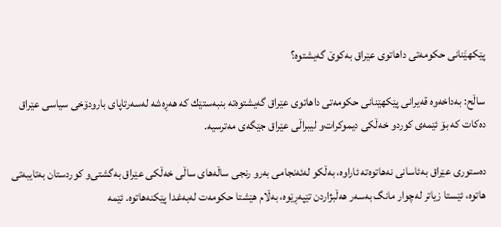پێكهێَنانی‌ حكومه‌تی‌ داهاتوی‌ عێراق به‌كوێ‌ گه‌یشتوه‌؟

ساڵح: به‌داخه‌وه‌ قه‌یرانی‌ پێكهێنانی‌ حكومه‌تی‌ داهاتوی‌ عێراق گه‌یشتوه‌ته‌ بنبه‌ستێك كه‌ هه‌ڕه‌شه‌ له‌سه‌رتاپای‌ بارودۆخی‌ سیاسی‌ عێراق ده‌كات كه‌ بۆ ئێمه‌ی‌ كورد‌و خه‌ڵكی‌ دیموكرات‌و لیبراڵی‌ عێراق جێگه‌ی‌ مه‌ترسیه‌.

ده‌ستوری‌ عێراق به‌ئاسانی‌ نه‌هاتوه‌ته‌ ئاراوه‌، به‌ڵكو له‌ئه‌نجامی‌ به‌ر‌و رنجی‌ ساڵه‌های‌ ساڵی‌ خه‌ڵكی‌ عێراق به‌گشتی‌‌و كوردستان به‌تایبه‌تی‌ هاتوه‌، ئێستا زیاتر له‌چوار مانگ به‌سه‌ر هه‌ڵبژاردن تێپه‌ڕێوه‌، به‌ڵام هێشتا حكومه‌ت له‌به‌غدا پێكنه‌هاتوه‌. ئێمه‌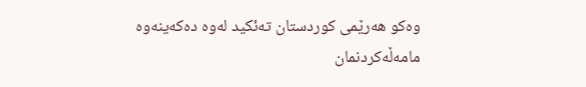وه‌كو هه‌رێمی‌ كوردستان ته‌ئكید له‌وه‌ ده‌كه‌ینه‌وه‌ مامه‌ڵه‌كردنمان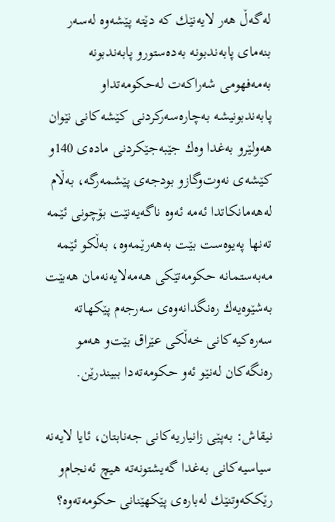له‌گه‌ڵ هه‌ر لایه‌نێك كه‌ دێته‌ پێشه‌وه‌ له‌سه‌ر بنه‌مای‌ پابه‌ندبونه‌ به‌ده‌ستور‌و پابه‌ندبونه‌ به‌مه‌فهومی‌ شه‌راكه‌ت له‌حكومه‌تدا‌و پابه‌ندبونیشه‌ به‌چاره‌سه‌ركردنی‌ كێشه‌كانی‌ نێوان هه‌ولێر‌و به‌غدا وه‌ك جێبه‌جێكردنی‌ ماده‌ی‌ 140و كێشه‌ی‌ نه‌وت‌وگاز‌و بودجه‌ی‌ پێشمه‌رگه‌، به‌ڵام له‌هه‌مانكاتدا ئه‌مه‌ ئه‌وه‌ ناگه‌یه‌نێت بۆچونی‌ ئێمه‌ ته‌نها په‌یوه‌ست بێت به‌هه‌رێمه‌وه‌، به‌ڵكو ئێمه‌ مه‌به‌ستمانه‌ حكومه‌تێكی‌ هه‌مه‌لایه‌نه‌مان هه‌بێت به‌شێوه‌یه‌ك ره‌نگدانه‌وه‌ی‌ سه‌رجه‌م پێكهاته‌ سه‌ره‌كیه‌كانی‌ خه‌ڵكی‌ عێراق بێت‌و هه‌مو ره‌نگه‌كان له‌نێو ئه‌و حكومه‌ته‌دا ببیندرێن.

نیقاش: به‌پێی‌ زانیاریه‌كانی‌ جه‌نابتان، ئایا لایه‌نه‌ سیاسیه‌كانی‌ به‌غدا گه‌یشتونه‌ته‌ هیچ ئه‌نجام‌و رێككه‌وتنێك له‌باره‌ی‌ پێكهێنانی‌ حكومه‌ته‌وه‌؟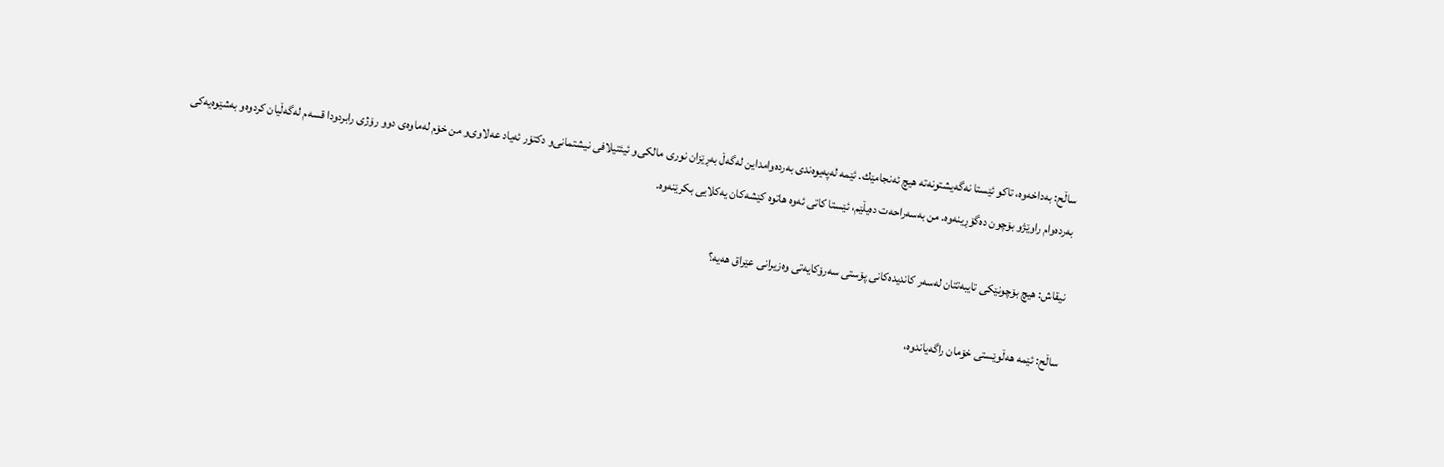ساڵح: به‌داخه‌وه‌، تاكو ئێستا نه‌گه‌یشتونه‌ته‌ هیچ ئه‌نجامێك. ئێمه‌ له‌په‌یوه‌ندی‌ به‌رده‌وامداین له‌گه‌ڵ به‌ڕێزان نوری‌ مالكی‌‌و ئیئتیلافی‌ نیشتمانی‌‌و دكتۆر ئه‌یاد عه‌لاوی‌‌و من خۆم له‌ماوه‌ی‌ دوو رۆژی‌ رابردودا قسه‌م له‌گه‌ڵیان كردوه‌‌و به‌شێوه‌یه‌كی‌ به‌رده‌وام راوێژ‌و بۆچون ده‌گۆڕینه‌وه‌. من به‌سه‌راحه‌ت ده‌یڵێم، ئێستا كاتی‌ ئه‌وه‌ هاتوه‌ كێشه‌كان یه‌كلایی‌ بكرێنه‌وه‌.

نیقاش: هیچ بۆچونێكی‌ تایبه‌تتان له‌سه‌ر كاندیده‌كانی‌ پۆستی‌ سه‌رۆكایه‌تی‌ وه‌زیرانی‌ عێراق هه‌یه‌؟

ساڵح: ئێمه‌ هه‌ڵوێستی‌ خۆمان راگه‌یاندوه‌،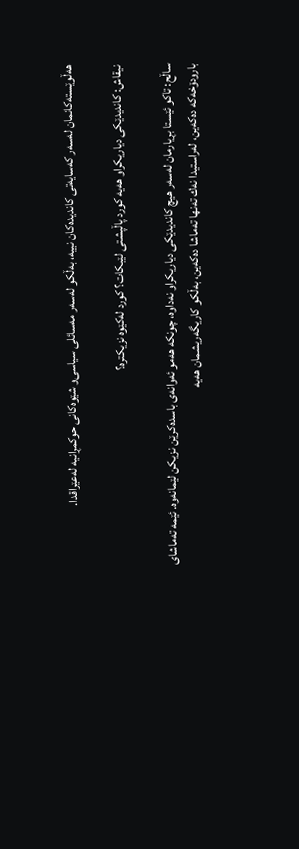هه‌ڵوێسته‌كانمان له‌سه‌ر كه‌سایه‌تی‌ كاندیده‌كان نییه‌، به‌ڵكو له‌سه‌ر مه‌سائلی‌ سیاسی‌‌و شێوه‌كانی‌ حوكمڕانیه‌ له‌عێراقدا.

نیقاش: كاندیدێكی‌ دیاریكراو هه‌یه‌ كورد پاڵپشتی‌ لێبكات؟ كورد له‌كێوه‌ نزیكتره‌؟

ساڵح: تاكو ئێستا بڕیارمان له‌سه‌ر هیچ كاندیدێكی‌ دیاریكراو نه‌داوه‌، چونكه‌ هه‌مو ئه‌وانه‌ی‌ باسده‌كرێن نزیكن لێمانه‌وه‌. ئێمه‌ ته‌ماشای‌ بارودۆخه‌كه‌ ده‌كه‌ین، له‌راستیدا نه‌ك ته‌نها ته‌ماشا ده‌كه‌ین، به‌ڵكو كاریگه‌ریشمان هه‌یه‌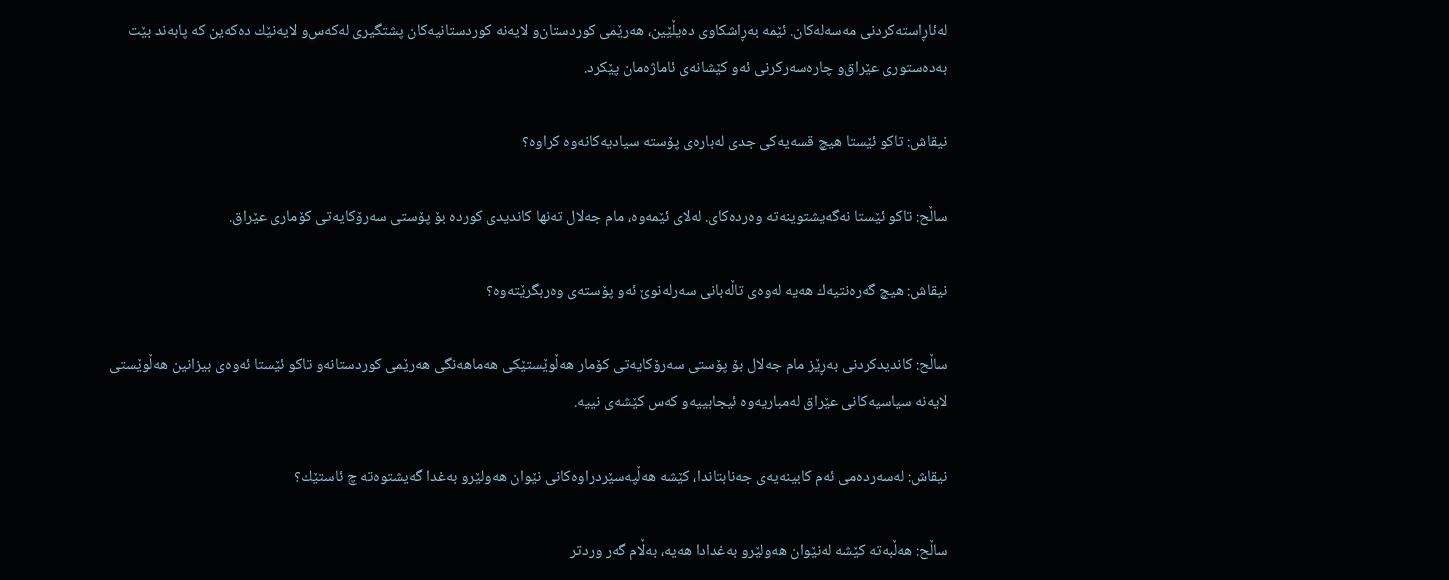له‌ئاڕاسته‌كردنی‌ مه‌سه‌له‌كان. ئێمه‌ به‌ڕاشكاوی‌ ده‌یڵێین، هه‌رێمی‌ كوردستان‌و لایه‌نه‌ كوردستانیه‌كان پشتگیری‌ له‌كه‌س‌و لایه‌نێك ده‌كه‌ین كه‌ پابه‌ند بێت به‌ده‌ستوری‌ عێراق‌و چاره‌سه‌ركرنی‌ ئه‌و كێشانه‌ی‌ ئاماژه‌مان پێكرد.

نیقاش: تاكو ئێستا هیچ قسه‌یه‌كی‌ جدی‌ له‌باره‌ی‌ پۆسته‌ سیادیه‌كانه‌وه‌ كراوه‌؟

ساڵح: تاكو ئێستا نه‌گه‌یشتوینه‌ته‌ وه‌رده‌كای‌. له‌لای‌ ئێمه‌وه‌، مام جه‌لال ته‌نها كاندیدی‌ كورده‌ بۆ پۆستی‌ سه‌رۆكایه‌تی‌ كۆماری‌ عێراق.

نیقاش: هیچ گه‌ره‌نتیه‌ك هه‌یه‌ له‌وه‌ی‌ تاڵه‌بانی‌ سه‌رله‌نوێ‌ ئه‌و پۆسته‌ی‌ وه‌ربگرێته‌وه‌؟

ساڵح: كاندیدكردنی‌ به‌ڕێز مام جه‌لال بۆ پۆستی‌ سه‌رۆكایه‌تی‌ كۆمار هه‌ڵوێستێكی‌ هه‌ماهه‌نگی‌ هه‌رێمی‌ كوردستانه‌‌و تاكو ئێستا ئه‌وه‌ی‌ بیزانین هه‌ڵوێستی‌ لایه‌نه‌ سیاسیه‌كانی‌ عێراق له‌مباریه‌وه‌ ئیجابییه‌‌و كه‌س كێشه‌ی‌ نییه‌.

نیقاش: له‌سه‌رده‌می‌ ئه‌م كابینه‌یه‌ی‌ جه‌نابتاندا، كێشه‌ هه‌ڵپه‌سێردراوه‌كانی‌ نێوان هه‌ولێر‌و به‌غدا گه‌یشتوه‌ته‌ چ ئاستێك؟

ساڵح: هه‌ڵبه‌ته‌ كێشه‌ له‌نێوان هه‌ولێر‌و به‌غدادا هه‌یه‌، به‌ڵام گه‌ر وردتر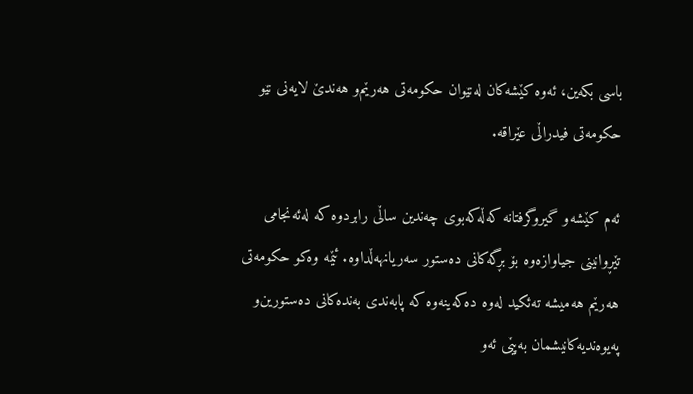باسی‌ بكه‌ین، ئه‌وه‌ كێشه‌كان له‌نێوان حكومه‌تی‌ هه‌رێم‌و هه‌ندێ‌ لایه‌نی‌ نێو حكومه‌تی‌ فیدراڵی‌ عێراقه‌.

ئه‌م كێشه‌‌و گیروگرفتانه‌ كه‌ڵه‌كه‌بوی‌ چه‌ندین ساڵی‌ رابردوه‌ كه‌ له‌ئه‌نجامی‌ تێڕوانینی‌ جیاوازه‌وه‌ بۆ بڕگه‌كانی‌ ده‌ستور سه‌ریانهه‌ڵداوه‌. ئێمه‌ وه‌كو حكومه‌تی‌ هه‌رێم هه‌میشه‌ ته‌ئكید له‌وه‌ ده‌كه‌ینه‌وه‌ كه‌ پابه‌ندی‌ به‌نده‌كانی‌ ده‌ستورین‌و په‌یوه‌ندیه‌كانیشمان به‌پێی‌ ئه‌و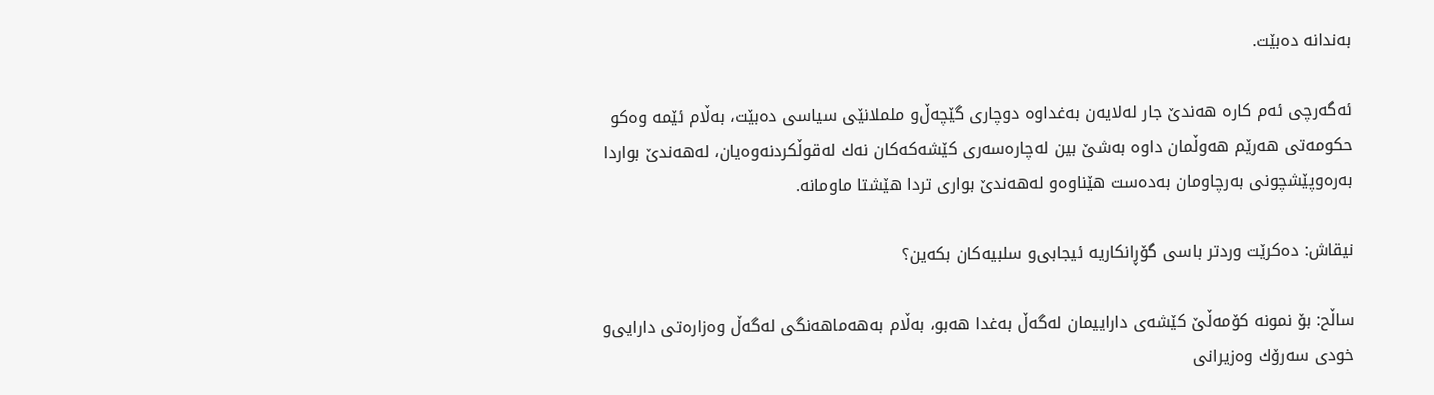به‌ندانه‌ ده‌بێت.

ئه‌گه‌رچی‌ ئه‌م كاره‌ هه‌ندێ‌ جار له‌لایه‌ن به‌غداوه‌ دوچاری‌ گێچه‌ڵ‌و ململانێی‌ سیاسی‌ ده‌بێت، به‌ڵام ئێمه‌ وه‌كو حكومه‌تی‌ هه‌رێم هه‌وڵمان داوه‌ به‌شێ بین له‌چاره‌سه‌ری‌ كێشه‌كه‌كان نه‌ك له‌قوڵكردنه‌وه‌یان، له‌هه‌ندێ‌ بواردا به‌ره‌وپێشچونی‌ به‌رچاومان به‌ده‌ست هێناوه‌‌و له‌هه‌ندێ‌ بواری‌ تردا هێشتا ماومانه‌.

نیقاش: ده‌كرێت وردتر باسی‌ گۆڕانكاریه‌ ئیجابی‌‌و سلبیه‌كان بكه‌ین؟

ساڵح: بۆ نمونه‌ كۆمه‌ڵێ‌ كێشه‌ی‌ داراییمان له‌گه‌ڵ به‌غدا هه‌بو، به‌ڵام به‌هه‌ماهه‌نگی‌ له‌گه‌ڵ وه‌زاره‌تی‌ دارایی‌‌و خودی‌ سه‌رۆك وه‌زیرانی‌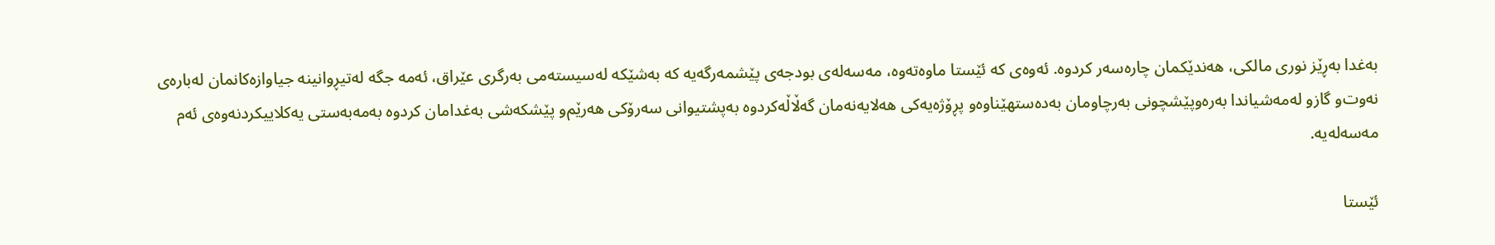به‌غدا به‌ڕێز نوری‌ مالكی‌، هه‌ندێكمان چاره‌سه‌ر كردوه‌. ئه‌وه‌ی‌ كه‌ ئێستا ماوه‌ته‌وه‌، مه‌سه‌له‌ی‌ بودجه‌ی‌ پێشمه‌رگه‌یه‌ كه‌ به‌شێكه‌ له‌سیسته‌می‌ به‌رگری‌ عێراق، ئه‌مه‌ جگه‌ له‌تیڕوانینه‌ جیاوازه‌كانمان له‌باره‌ی‌ نه‌وت‌و گاز‌و له‌مه‌شیاندا به‌ره‌وپێشچونی‌ به‌رچاومان به‌ده‌ستهێناوه‌‌و پڕۆژه‌یه‌كی‌ هه‌لایه‌نه‌مان گه‌ڵاڵه‌كردوه‌ به‌پشتیوانی‌ سه‌رۆكی‌ هه‌رێم‌و پێشكه‌شی‌ به‌غدامان كردوه‌ به‌مه‌به‌ستی‌ یه‌كلاییكردنه‌وه‌ی‌ ئه‌م مه‌سه‌له‌یه‌.

ئێستا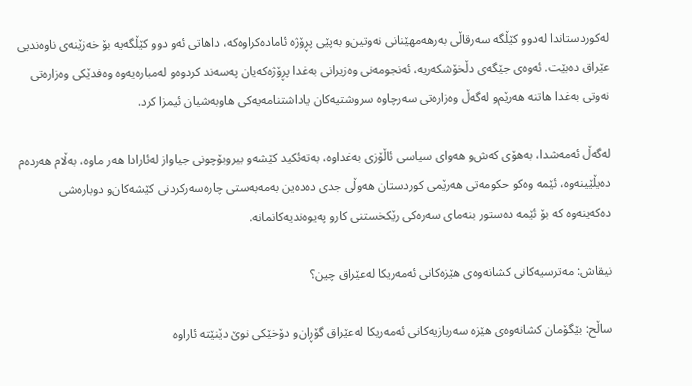له‌كوردستاندا له‌دوو كێڵگه‌ سه‌رقاڵی‌ به‌رهه‌مهێنانی‌ نه‌وتین‌و به‌پێی‌ پڕۆژه‌ ئاماده‌كراوه‌كه‌، داهاتی‌ ئه‌و دوو كێڵگه‌یه‌ بۆ خه‌زێنه‌ی‌ ناوه‌ندیی‌ عێراق ده‌بێت. ئه‌وه‌ی‌ جێگه‌ی‌ دڵخۆشكه‌ریه‌، ئه‌نجومه‌نی‌ وه‌زیرانی‌ به‌غدا پڕۆژه‌كه‌یان په‌سه‌ند كرد‌وه‌‌و له‌مباره‌یه‌وه‌ وه‌فدێكی‌ وه‌زاره‌تی‌ نه‌وتی‌ به‌غدا هاتنه‌ هه‌رێم‌و له‌گه‌ڵ وه‌زاره‌تی‌ سه‌رچاوه‌ سروشتیه‌كان یاداشتنامه‌یه‌كی‌ هاوبه‌شیان ئیمزا كرد.

له‌گه‌ڵ ئه‌مه‌شدا، به‌هۆی‌ كه‌ش‌و هه‌وای‌ سیاسی‌ ئاڵۆزی‌ به‌غداوه‌، به‌ته‌ئكید كێشه‌‌و بیروبۆچونی‌ جیاواز له‌ئارادا هه‌ر ماوه‌، به‌ڵام هه‌رده‌م ده‌یڵێینه‌وه‌، ئێمه‌ وه‌كو حكومه‌تی‌ هه‌رێمی‌ كوردستان هه‌وڵی‌ جدی‌ ده‌ده‌ین به‌مه‌به‌ستی‌ چاره‌سه‌ركردنی‌ كێشه‌كان‌و دوباره‌شی‌ ده‌كه‌ینه‌وه‌ كه‌ بۆ ئێمه‌ ده‌ستور بنه‌مای‌ سه‌ره‌كی‌ رێكخستنی‌ كار‌و په‌یوه‌ندیه‌كانمانه‌.

نیقاش: مه‌ترسیه‌كانی‌ كشانه‌وه‌ی‌ هێزه‌كانی‌ ئه‌مه‌ریكا له‌عێراق چین؟

ساڵح: بێگۆمان كشانه‌وه‌ی‌ هێزه‌ سه‌ربازیه‌كانی‌ ئه‌مه‌ریكا له‌عێراق گۆڕان‌و دۆخێكی‌ نوێ‌ دێنێته‌ ئاراوه‌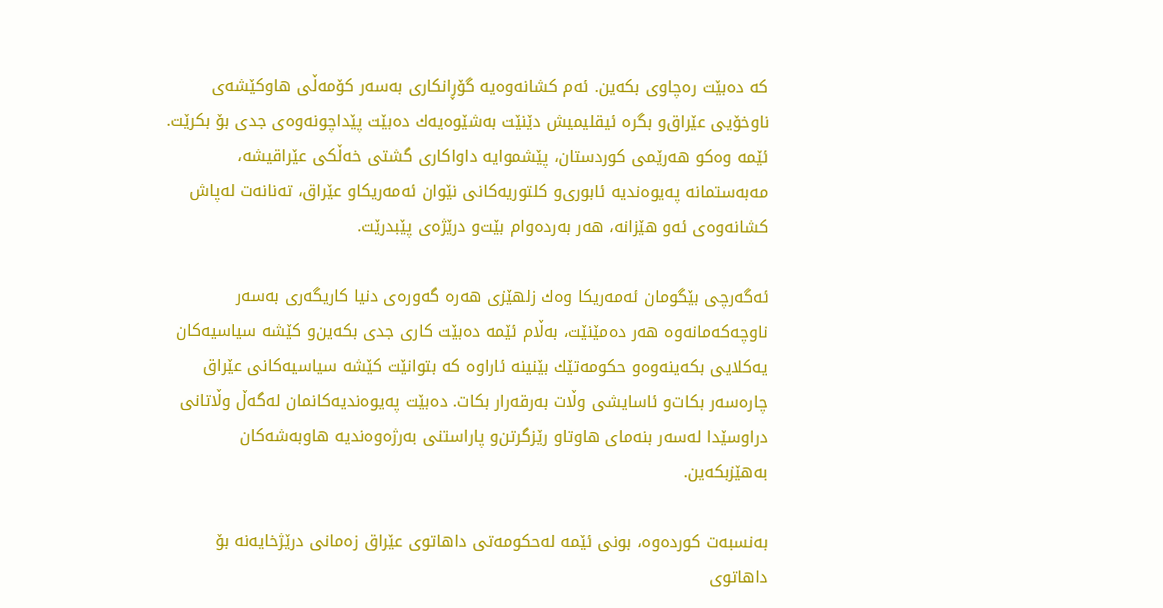كه‌ ده‌بێت ره‌چاوی‌ بكه‌ین. ئه‌م كشانه‌وه‌یه‌ گۆڕانكاری‌ به‌سه‌ر كۆمه‌ڵی‌ هاوكێشه‌ی‌ ناوخۆیی‌ عێراق‌و بگره‌ ئیقلیمیش دێنێت به‌شێوه‌یه‌ك ده‌بێت پێداچونه‌وه‌ی‌ جدی‌ بۆ بكرێت. ئێمه‌ وه‌كو هه‌رێمی‌ كوردستان، پێشموایه‌ داواكاری‌ گشتی‌ خه‌ڵكی‌ عێراقیشه‌، مه‌به‌ستمانه‌ په‌یوه‌ندیه‌ ئابوری‌‌و كلتوریه‌كانی‌ نێوان ئه‌مه‌ریكا‌و عێراق، ته‌نانه‌ت له‌پاش كشانه‌وه‌ی‌ ئه‌و هێزانه‌، هه‌ر به‌رده‌وام بێت‌و درێژه‌ی‌ پێبدرێت.

ئه‌گه‌رچی‌ بێگومان ئه‌مه‌ریكا وه‌ك زلهێزی‌ هه‌ره‌ گه‌وره‌ی‌ دنیا كاریگه‌ری‌ به‌سه‌ر ناوچه‌كه‌مانه‌وه‌ هه‌ر ده‌مێنێت، به‌ڵام ئێمه‌ ده‌بێت كاری‌ جدی‌ بكه‌ین‌و كێشه‌ سیاسیه‌كان یه‌كلایی‌ بكه‌ینه‌وه‌‌و حكومه‌تێك بێنینه‌ ئاراوه‌ كه‌ بتوانێت كێشه‌ سیاسیه‌كانی‌ عێراق چاره‌سه‌ر بكات‌و ئاسایشی‌ وڵات به‌رقه‌رار بكات. ده‌بێت په‌یوه‌ندیه‌كانمان له‌گه‌ڵ وڵاتانی‌ دراوسێدا له‌سه‌ر بنه‌مای‌ هاوتا‌و رێزگرتن‌و پاراستنی‌ به‌رژه‌وه‌ندیه‌ هاوبه‌شه‌كان به‌هێزبكه‌ین.

به‌نسبه‌ت كورده‌وه‌، بونی‌ ئێمه‌ له‌حكومه‌تی‌ داهاتوی‌ عێراق زه‌مانی‌ درێژخایه‌نه‌ بۆ داهاتوی‌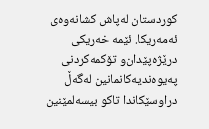كوردستان له‌پاش كشانه‌وه‌ی‌ ئه‌مه‌ریكا. ئێمه‌ خه‌ریكی‌ درێژه‌پێدان‌و تۆكمه‌كردنی‌ په‌یوه‌ندیه‌كانمانین له‌گه‌ڵ دراوسێكاندا تاكو بیسه‌لمێنین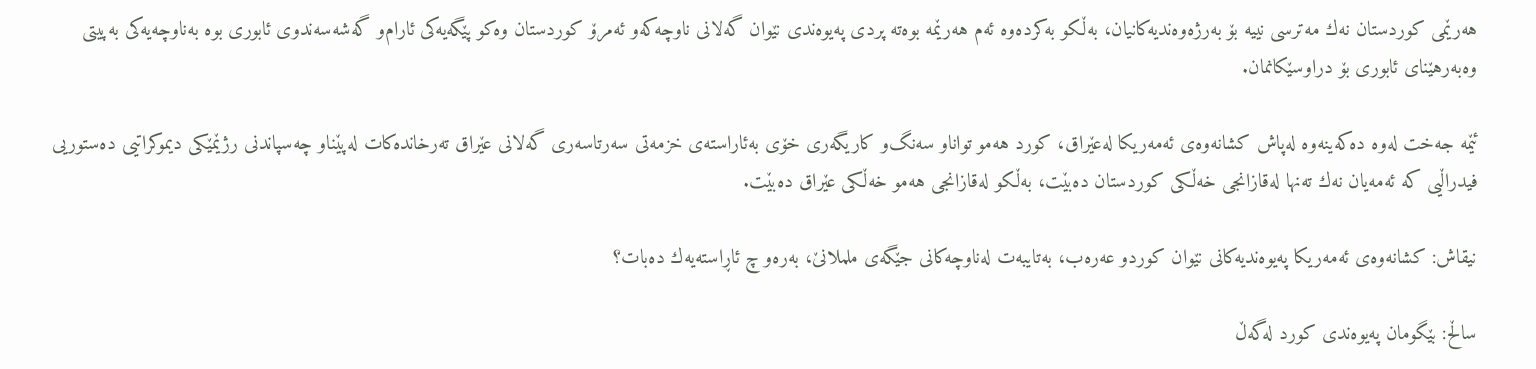هه‌رێمی‌ كوردستان نه‌ك مه‌ترسی‌ نییه‌ بۆ به‌رژه‌وه‌ندیه‌كانیان، به‌ڵكو به‌كرده‌وه‌ ئه‌م هه‌رێمه‌ بوه‌ته‌ پردی‌ په‌یوه‌ندی‌ نێوان گه‌لانی‌ ناوچه‌كه‌‌و ئه‌مرۆ كوردستان وه‌كو پێگه‌یه‌كی‌ ئارام‌و گه‌شه‌سه‌ندوی‌ ئابوری‌ بوه‌ به‌ناوچه‌یه‌كی‌ به‌پیتی‌ وه‌به‌رهێنای‌ ئابوری‌ بۆ دراوسێكانمان.

ئێمه‌ جه‌خت له‌وه‌ ده‌كه‌ینه‌وه‌ له‌پاش كشانه‌وه‌ی‌ ئه‌مه‌ریكا له‌عێراق، كورد هه‌مو توانا‌و سه‌نگ‌و كاریگه‌ری‌ خۆی‌ به‌ئاراسته‌ی‌ خزمه‌تی‌ سه‌رتاسه‌ری‌ گه‌لانی‌ عێراق ته‌رخانده‌كات له‌پێناو چه‌سپاندنی‌ رژێمێكی‌ دیموكراتیی‌ ده‌ستوریی‌ فیدراڵیی‌ كه‌ ئه‌مه‌یان نه‌ك ته‌نها له‌قازانجی‌ خه‌ڵكی‌ كوردستان ده‌بێت، به‌ڵكو له‌قازانجی‌ هه‌مو خه‌ڵكی‌ عێراق ده‌بێت.

نیقاش: كشانه‌وه‌ی‌ ئه‌مه‌ریكا په‌یوه‌ندیه‌كانی‌ نێوان كورد‌و عه‌ره‌ب، به‌تایبه‌ت له‌ناوچه‌كانی‌ جێگه‌ی‌ ململانێ‌، به‌ره‌و چ ئاڕاسته‌یه‌ك ده‌بات؟

ساڵح: بێگومان په‌یوه‌ندی‌ كورد له‌گه‌ڵ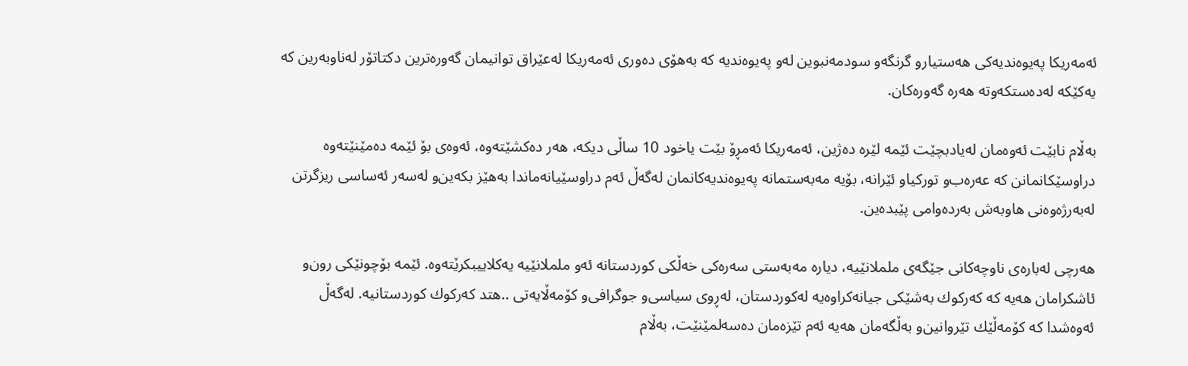ئه‌مه‌ریكا په‌یوه‌ندیه‌كی‌ هه‌ستیار‌و گرنگه‌‌و سودمه‌نبوین له‌و په‌یوه‌ندیه‌ كه‌ به‌هۆی‌ ده‌وری‌ ئه‌مه‌ریكا له‌عێراق توانیمان گه‌وره‌ترین دكتاتۆر له‌ناوبه‌رین كه‌ یه‌كێكه‌ له‌ده‌ستكه‌وته‌ هه‌ره‌ گه‌وره‌كان.

به‌ڵام نابێت ئه‌وه‌مان له‌یادبچێت ئێمه‌ لێره‌ ده‌ژین، ئه‌مه‌ریكا ئه‌مڕۆ بێت یاخود 10 ساڵی‌ دیكه‌، هه‌ر ده‌كشێته‌وه‌، ئه‌وه‌ی‌ بۆ ئێمه‌ ده‌مێنێته‌وه‌ دراوسێكانمانن كه‌ عه‌ره‌ب‌و توركیا‌و ئێرانه‌، بۆیه‌ مه‌به‌ستمانه‌ په‌یوه‌ندیه‌كانمان له‌گه‌ڵ ئه‌م دراوسێیانه‌ماندا به‌هێز بكه‌ین‌و له‌سه‌ر ئه‌ساسی‌ ریزگرتن له‌به‌رژه‌وه‌نی‌ هاوبه‌ش به‌رده‌وامی‌ پێبده‌ین.

هه‌رچی‌ له‌باره‌ی‌ ناوچه‌كانی‌ جێگه‌ی‌ ململانێیه‌، دیاره‌ مه‌به‌ستی‌ سه‌ره‌كی‌ خه‌ڵكی‌ كوردستانه‌ ئه‌و ململانێیه‌ یه‌كلاییبكرێته‌وه‌. ئێمه‌ بۆچونێكی‌ رون‌و ئاشكرامان هه‌یه‌ كه‌ كه‌ركوك به‌شێكی‌ جیانه‌كراوه‌یه‌ له‌كوردستان، له‌ڕوی‌ سیاسی‌‌و جوگرافی‌‌و كۆمه‌ڵایه‌تی‌ ..هتد كه‌ركوك كوردستانیه‌. له‌گه‌ڵ ئه‌وه‌شدا كه‌ كۆمه‌ڵێك تێروانین‌و به‌ڵگه‌مان هه‌یه‌ ئه‌م تێزه‌مان ده‌سه‌لمێنێت، به‌ڵام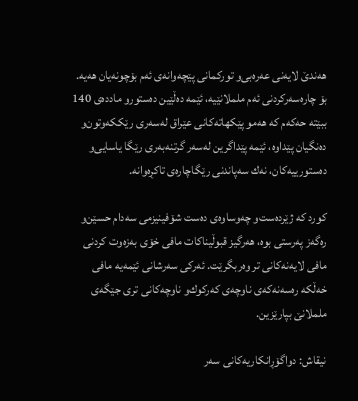هه‌ندێ‌ لایه‌نی‌ عه‌ره‌بی‌‌و توركمانی‌ پێچه‌وانه‌ی‌ ئه‌م بۆچونه‌یان هه‌یه‌. بۆ چاره‌سه‌ركردنی‌ ئه‌م ململانێیه‌، ئێمه‌ ده‌ڵێین ده‌ستور‌و مادده‌ی‌ 140 ببێته‌ حه‌كه‌م كه‌ هه‌مو پێكهاته‌كانی‌ عێراق له‌سه‌ری‌ رێككه‌وتون‌و ده‌نگیان پێداوه‌، ئێمه‌ پێداگرین له‌سه‌ر گرتنه‌به‌ری‌ رێگا یاسایی‌‌و ده‌ستورییه‌كان، نه‌ك سه‌پاندنی‌ رێگاچاره‌ی‌ تاكڕه‌وانه‌.

كورد كه‌ ژێرده‌ست‌و چه‌وساوه‌ی‌ ده‌ست شۆفینیزمی‌ سه‌دام حسێن‌و ره‌گه‌ز په‌رستی‌ بوه‌، هه‌رگیز قبوڵیناكات مافی‌ خۆی‌ به‌زه‌وت كردنی‌ مافی‌ لایه‌نه‌كانی‌ تر وه‌ربگرێت. ئه‌ركی‌ سه‌رشانی‌ ئێمه‌یه‌ مافی‌ خه‌ڵكه‌ ره‌سه‌نه‌كه‌ی‌ ناوچه‌ی‌ كه‌ركوك‌و ناوچه‌كانی‌ تری‌ جێگه‌ی‌ ململانێ‌ بپارێزین.

نیقاش: دواگۆڕانكاریه‌كانی‌ سه‌ر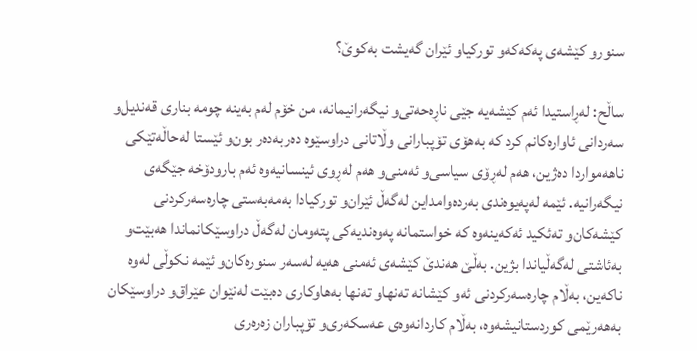سنور‌و كێشه‌ی‌ په‌كه‌كه‌‌و توركیا‌و ئێران گه‌یشت به‌كوێ‌؟

ساڵح: له‌ڕاستیدا ئه‌م كێشه‌یه‌ جێی‌ ناڕه‌حه‌تی‌‌و نیگه‌رانیمانه‌، من خۆم له‌م به‌ینه‌ چومه‌ بناری‌ قه‌ندیل‌و سه‌ردانی‌ ئاواره‌كانم كرد كه‌ به‌هۆی‌ تۆپبارانی‌ وڵاتانی‌ دراوسێوه‌ ده‌ربه‌ده‌ر بون‌و ئێستا له‌حاڵه‌تێكی‌ ناهه‌مواردا ده‌ژین، هه‌م له‌ڕۆی‌ سیاسی‌‌و ئه‌منی‌‌و هه‌م له‌ڕوی‌ ئینسانیه‌وه‌ ئه‌م بارودۆخه‌ جێگه‌ی‌ نیگه‌رانیه‌. ئێمه‌ له‌په‌یوه‌ندی‌ به‌رده‌وامداین له‌گه‌ڵ ئێران‌و توركیادا به‌مه‌به‌ستی‌ چاره‌سه‌ركردنی‌ كێشه‌كان‌و ته‌ئكید ئه‌كه‌ینه‌وه‌ كه‌ خواستمانه‌ په‌وه‌ندیه‌كی‌ پته‌ومان له‌گه‌ڵ دراوسێكانماندا هه‌بێت‌و به‌ئاشتی‌ له‌گه‌ڵیاندا بژین. به‌ڵێ‌ هه‌ندێ‌ كێشه‌ی‌ ئه‌منی‌ هه‌یه‌ له‌سه‌ر سنوره‌كان‌و ئێمه‌ نكوڵی‌ له‌وه‌ ناكه‌ین، به‌ڵام چاره‌سه‌ركردنی‌ ئه‌و كێشانه‌ ته‌نها‌و ته‌نها به‌هاوكاری‌ ده‌بێت له‌نێوان عێراق‌و دراوسێكان به‌هه‌رێمی‌ كوردستانیشه‌وه‌، به‌ڵام كاردانه‌وه‌ی‌ عه‌سكه‌ری‌‌و تۆپباران زه‌ره‌ری‌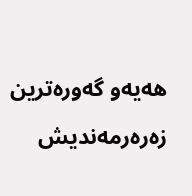هه‌یه‌‌و گه‌وره‌ترین زه‌ره‌رمه‌ندیش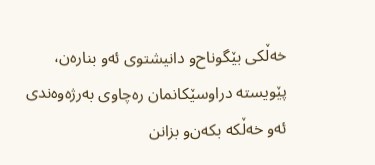خه‌ڵكی‌ بێگوناح‌و دانیشتوی‌ ئه‌و بناره‌ن، پێویسته‌ دراوسێكانمان ره‌چاوی‌ به‌رژه‌وه‌ندی‌ ئه‌و خه‌ڵكه‌ بكه‌ن‌و بزانن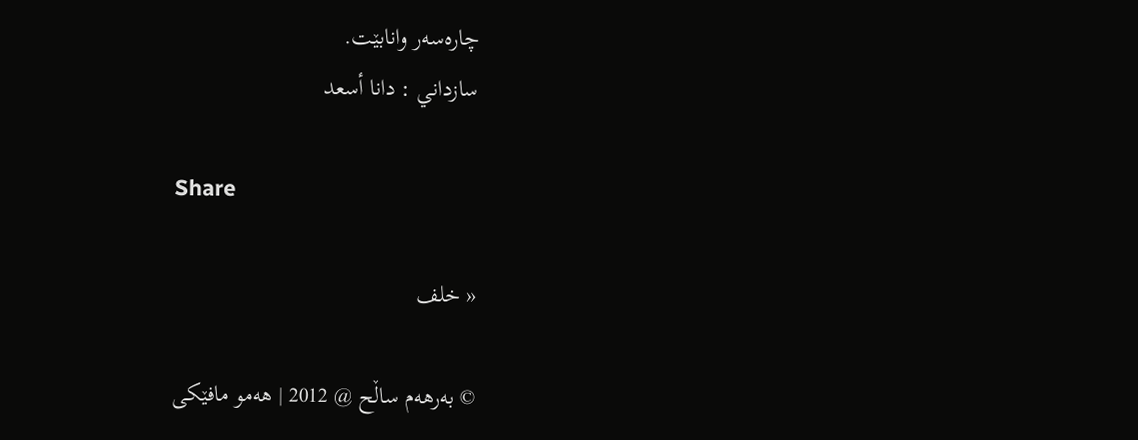چاره‌سه‌ر وانابێت.
سازداني : دانا أسعد

Share

« خلف

© به‌رهه‌م ساڵح @ 2012 | هه‌مو مافێکی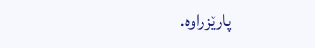پارێزراوه‌.